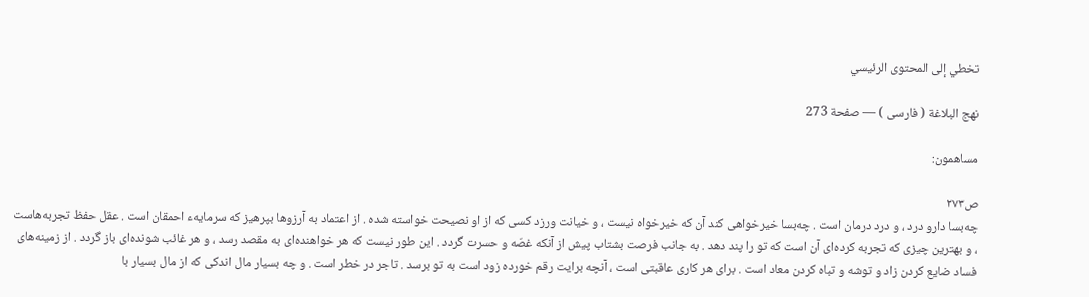تخطي إلى المحتوى الرئيسي

نهج البلاغة ( فارسى ) — صفحة 273

مساهمون:

ص٢٧٣
چه‌بسا دارو درد ، و درد درمان است . چه‌بسا خيرخواهى كند آن كه خيرخواه نيست ، و خيانت ورزد كسى كه از او نصيحت خواسته شده . از اعتماد به آرزوها بپرهيز كه سرمايهء احمقان است . عقل حفظ تجربه‌هاست ، و بهترين چيزى كه تجربه كرده‌اى آن است كه تو را پند دهد . به جانب فرصت بشتاب پيش از آنكه غصّه و حسرت گردد . اين طور نيست كه هر خواهنده‌اى به مقصد رسد ، و هر غائب شونده‌اى باز گردد . از زمينه‌هاى فساد ضايع كردن زاد و توشه و تباه كردن معاد است . براى هر كارى عاقبتى است ، آنچه برايت رقم خورده زود است به تو برسد . تاجر در خطر است . و چه بسيار مال اندكى كه از مال بسيار با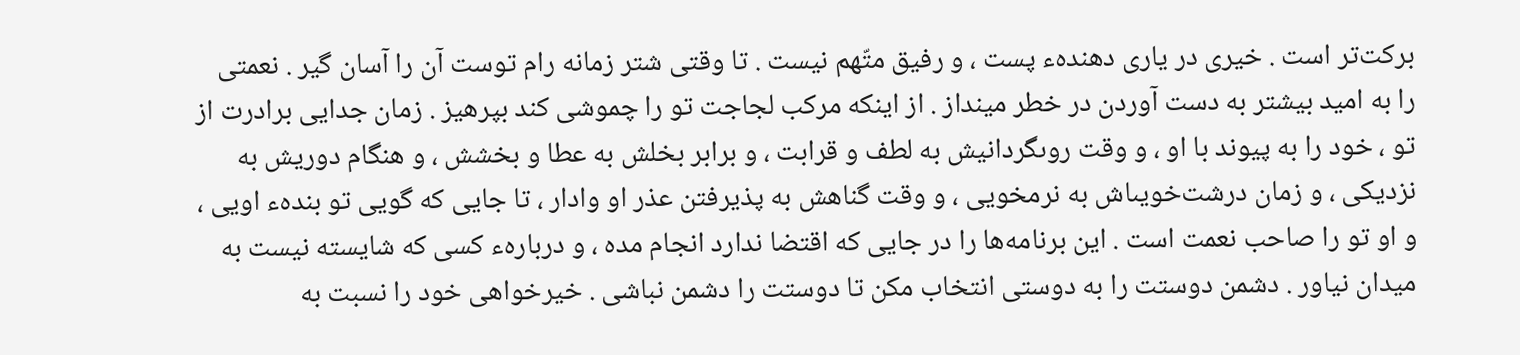بركت‌تر است . خيرى در يارى دهندهء پست ، و رفيق متّهم نيست . تا وقتى شتر زمانه رام توست آن را آسان گير . نعمتى را به اميد بيشتر به دست آوردن در خطر مينداز . از اينكه مركب لجاجت تو را چموشى كند بپرهيز . زمان جدايى برادرت از تو ، خود را به پيوند با او ، و وقت روىگردانيش به لطف و قرابت ، و برابر بخلش به عطا و بخشش ، و هنگام دوريش به نزديكى ، و زمان درشت‌خويىاش به نرمخويى ، و وقت گناهش به پذيرفتن عذر او وادار ، تا جايى كه گويى تو بندهء اويى ، و او تو را صاحب نعمت است . اين برنامه‌ها را در جايى كه اقتضا ندارد انجام مده ، و دربارهء كسى كه شايسته نيست به ميدان نياور . دشمن دوستت را به دوستى انتخاب مكن تا دوستت را دشمن نباشى . خيرخواهى خود را نسبت به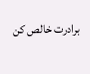برادرت خالص كن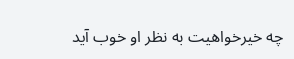چه خيرخواهيت به نظر او خوب آيد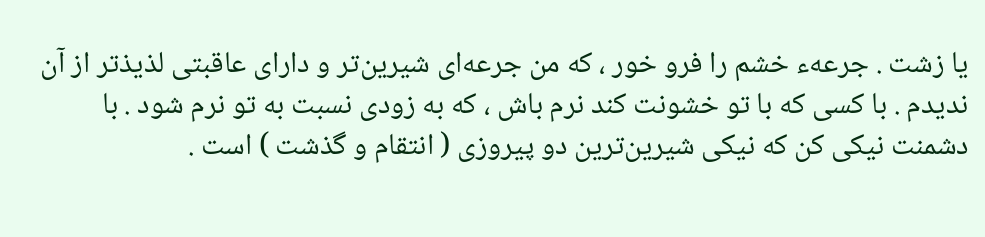يا زشت . جرعهء خشم را فرو خور ، كه من جرعه‌اى شيرين‌تر و داراى عاقبتى لذيذتر از آن نديدم . با كسى كه با تو خشونت كند نرم باش ، كه به زودى نسبت به تو نرم شود . با دشمنت نيكى كن كه نيكى شيرين‌ترين دو پيروزى ( انتقام و گذشت ) است .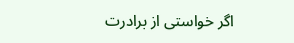اگر خواستى از برادرت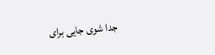جدا شوى جايى براى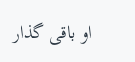او باقى گذار